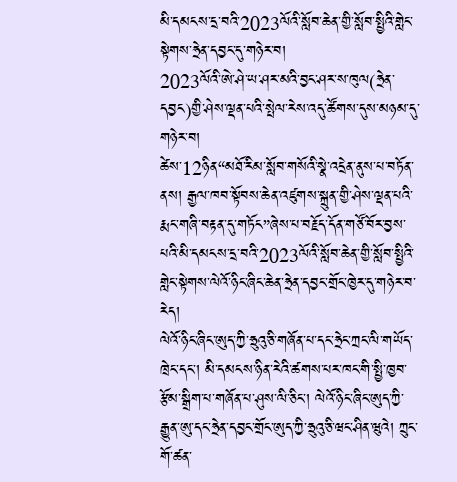མི་དམངས་དྲ་བའི་2023ལོའི་སློབ་ཆེན་གྱི་སློབ་སྤྱིའི་གླེང་སྟེགས་ཧྲེན་དབྱང་དུ་གཉེར་བ།
2023ལོའི་ཨེ་ཤེ་ཡ་ཤར་མའི་བྱང་ཤར་ས་ཁུལ(ཧྲེན་དབྱང)གྱི་ཤེས་ལྡན་པའི་སྤེལ་རེས་འདུ་ཚོགས་དུས་མཉམ་དུ་གཉེར་བ།
ཚེས་12ཉིན“མཐོ་རིམ་སློབ་གསོའི་སྣེ་འདྲེན་ནུས་པ་བཏོན་ནས། རྒྱལ་ཁབ་སྟོབས་ཆེན་འཛུགས་སྐྲུན་གྱི་ཤེས་ལྡན་པའི་རྨང་གཞི་བརྟན་དུ་གཏོང”ཞེས་པ་བརྗོད་དོན་གཙོ་བོར་བྱས་པའི་མི་དམངས་དྲ་བའི་2023ལོའི་སློབ་ཆེན་གྱི་སློབ་སྤྱིའི་གླེང་སྟེགས་ལེའོ་ཉིང་ཞིང་ཆེན་ཧྲེན་དབྱང་གྲོང་ཁྱེར་དུ་གཉེར་བ་རེད།
ལེའོ་ཉིང་ཞིང་ཨུད་ཀྱི་ཧྲུའུ་ཅི་གཞོན་པ་དང་ཧྲེང་ཀྲང་ལི་གཡོད་ཁྲེང་དང་། མི་དམངས་ཉིན་རེའི་ཚགས་པར་ཁང་གི་སྤྱི་ཁྱབ་རྩོམ་སྒྲིག་པ་གཞོན་པ་ཤུས་ལི་ཅིང་། ལེའོ་ཉིང་ཞིང་ཨུད་ཀྱི་རྒྱུན་ཨུ་དང་ཧྲེན་དབྱང་གྲོང་ཨུད་ཀྱི་ཧྲུའུ་ཅི་ཝང་ཤིན་ཝུའེ། ཀྲུང་གོ་ཚན་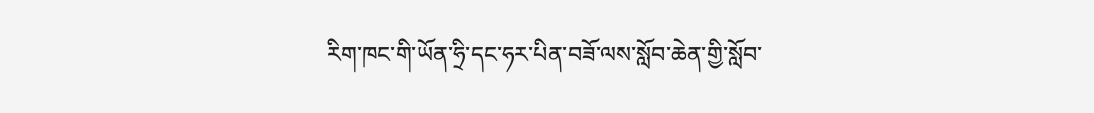རིག་ཁང་གི་ཡོན་ཧྲི་དང་ཧར་པིན་བཟོ་ལས་སློབ་ཆེན་གྱི་སློབ་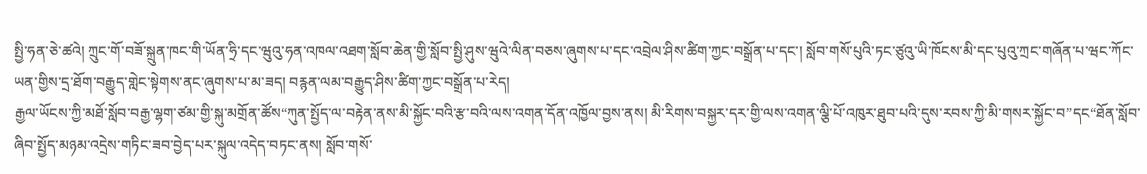སྤྱི་ཧན་ཅེ་ཚའེ། ཀྲུང་གོ་བཟོ་སྐྲུན་ཁང་གི་ཡོན་ཧྲི་དང་ཝུའུ་ཧན་འཁལ་འཐག་སློབ་ཆེན་གྱི་སློབ་སྤྱི་ཤུས་ཝུའེ་ལིན་བཅས་ཞུགས་པ་དང་འབྲེལ་ཤིས་ཚིག་ཀྱང་བསྒྲོན་པ་དང་། སློབ་གསོ་པུའི་ཏང་ཙུའུ་ཡི་ཁོངས་མི་དང་པུའུ་ཀྲང་གཞོན་པ་ཝང་ཀོང་ཡན་གྱིས་དྲ་ཐོག་བརྒྱུད་གླེང་སྟེགས་ནང་ཞུགས་པ་མ་ཟད། བརྙན་ལམ་བརྒྱུད་ཤིས་ཚིག་ཀྱང་བསྒྲོན་པ་རེད།
རྒྱལ་ཡོངས་ཀྱི་མཐོ་སློབ་བརྒྱ་ལྷག་ཙམ་གྱི་སྐུ་མགྲོན་ཚོས“ཀུན་སྤྱོད་ལ་བརྟེན་ནས་མི་སྐྱོང་བའི་རྩ་བའི་ལས་འགན་དོན་འཁྱོལ་བྱས་ནས། མི་རིགས་བསྐྱར་དར་གྱི་ལས་འགན་ལྕི་པོ་འཁུར་ཐུབ་པའི་དུས་རབས་ཀྱི་མི་གསར་སྐྱོང་བ”དང“ཐོན་སློབ་ཞིབ་སྤྱོད་མཉམ་འདྲེས་གཏིང་ཟབ་བྱེད་པར་སྐུལ་འདེད་བཏང་ནས། སློབ་གསོ་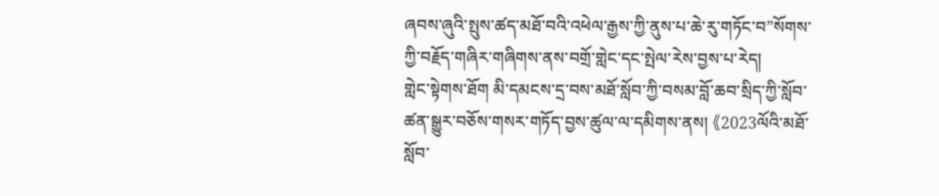ཞབས་ཞུའི་སྤུས་ཚད་མཐོ་བའི་འཕེལ་རྒྱས་ཀྱི་ནུས་པ་ཆེ་རུ་གཏོང་བ”སོགས་ཀྱི་བརྗོད་གཞིར་གཞིགས་ནས་བགྲོ་གླེང་དང་སྤེལ་རེས་བྱས་པ་རེད།
གླེང་སྟེགས་ཐོག མི་དམངས་དྲ་བས་མཐོ་སློབ་ཀྱི་བསམ་བློ་ཆབ་སྲིད་ཀྱི་སློབ་ཚན་སྒྱུར་བཅོས་གསར་གཏོད་བྱས་ཚུལ་ལ་དམིགས་ནས། 《2023ལོའི་མཐོ་སློབ་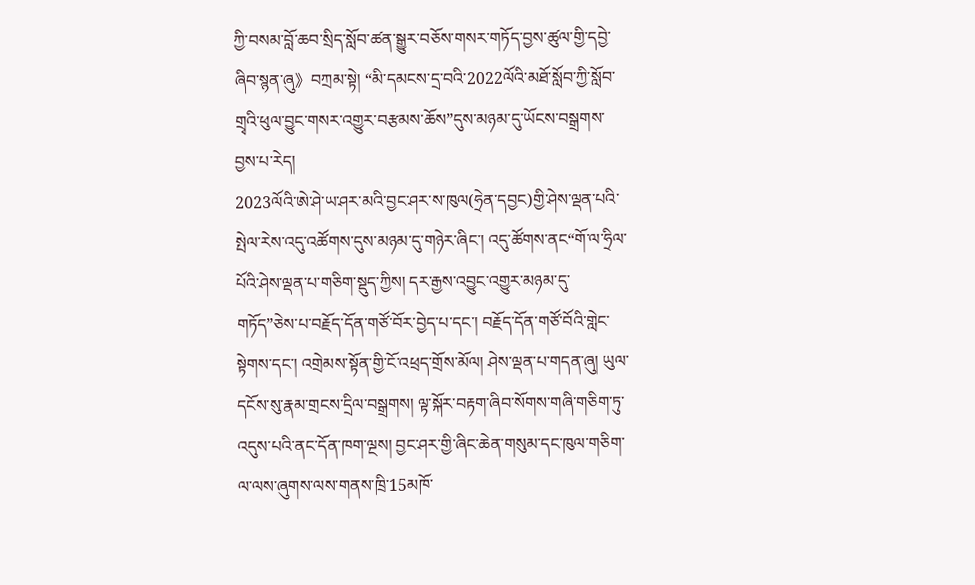ཀྱི་བསམ་བློ་ཆབ་སྲིད་སློབ་ཚན་སྒྱུར་བཅོས་གསར་གཏོད་བྱས་ཚུལ་གྱི་དབྱེ་ཞིབ་སྙན་ཞུ》བཀྲམ་སྟེ། “མི་དམངས་དྲ་བའི་2022ལོའི་མཐོ་སློབ་ཀྱི་སློབ་གྲྭའི་ཕུལ་བྱུང་གསར་འགྱུར་བརྩམས་ཆོས”དུས་མཉམ་དུ་ཡོངས་བསྒྲགས་བྱས་པ་རེད།
2023ལོའི་ཨེ་ཤེ་ཡ་ཤར་མའི་བྱང་ཤར་ས་ཁུལ(ཧྲེན་དབྱང)གྱི་ཤེས་ལྡན་པའི་སྤེལ་རེས་འདུ་འཚོགས་དུས་མཉམ་དུ་གཉེར་ཞིང་། འདུ་ཚོགས་ནང“གོ་ལ་ཧྲིལ་པོའི་ཤེས་ལྡན་པ་གཅིག་སྡུད་ཀྱིས། དར་རྒྱས་འབྱུང་འགྱུར་མཉམ་དུ་གཏོད”ཅེས་པ་བརྗོད་དོན་གཙོ་བོར་བྱེད་པ་དང་། བརྗོད་དོན་གཙོ་བོའི་གླེང་སྟེགས་དང་། འགྲེམས་སྟོན་གྱི་ངོ་འཕྲད་གྲོས་མོལ། ཤེས་ལྡན་པ་གདན་ཞུ། ཡུལ་དངོས་སུ་རྣམ་གྲངས་དྲིལ་བསྒྲགས། ལྟ་སྐོར་བརྟག་ཞིབ་སོགས་གཞི་གཅིག་ཏུ་འདུས་པའི་ནང་དོན་ཁག་ལྔས། བྱང་ཤར་གྱི་ཞིང་ཆེན་གསུམ་དང་ཁུལ་གཅིག་ལ་ལས་ཞུགས་ལས་གནས་ཁྲི་15མཁོ་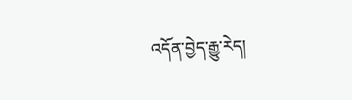འདོན་བྱེད་རྒྱུ་རེད།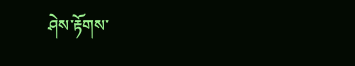ཤེས་རྟོགས་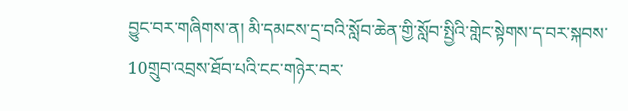བྱུང་བར་གཞིགས་ན། མི་དམངས་དྲ་བའི་སློབ་ཆེན་གྱི་སློབ་སྤྱིའི་གླེང་སྟེགས་ད་བར་སྐབས་10གྲུབ་འབྲས་ཐོབ་པའི་ངང་གཉེར་བར་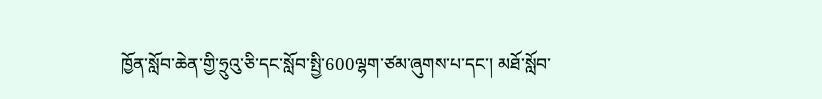ཁྱོན་སློབ་ཆེན་གྱི་ཧྲུའུ་ཅི་དང་སློབ་སྤྱི་600ལྷག་ཙམ་ཞུགས་པ་དང་། མཐོ་སློབ་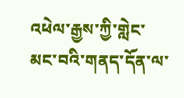འཕེལ་རྒྱས་ཀྱི་གླེང་མང་བའི་གནད་དོན་ལ་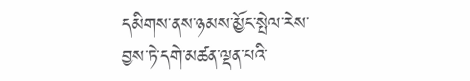དམིགས་ནས་ཉམས་མྱོང་སྤེལ་རེས་བྱས་ཏེ་དགེ་མཚན་ལྡན་པའི་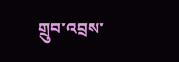གྲུབ་འབྲས་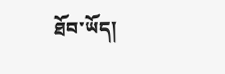ཐོབ་ཡོད།